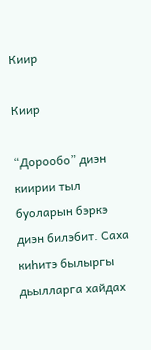Киир

Киир

“Дорообо” диэн киирии тыл буоларын бэркэ диэн билэбит. Саха киһитэ былыргы дьылларга хайдах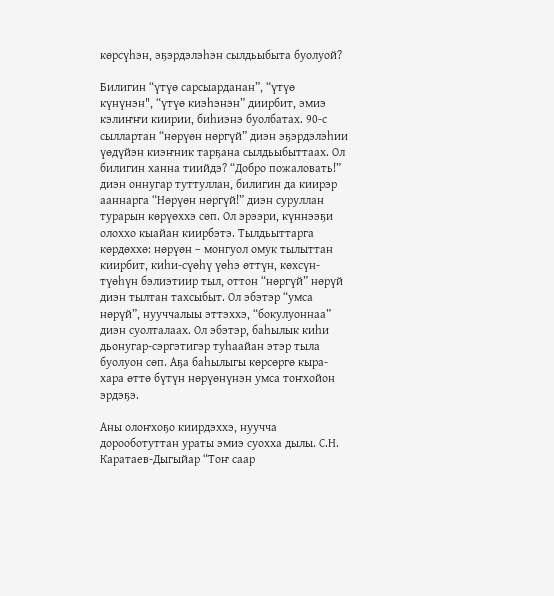көрсүһэн, эҕэрдэлэһэн сылдьыбыта буолуой?

Билигин “үтүө сарсыарданан”, “үтүө күнүнэн", “үтүө киэһэнэн” диирбит, эмиэ кэлиҥҥи киирии, биһиэнэ буолбатах. 90-с сыллартан “нөрүөн нөргүй” диэн эҕэрдэлэһии үөдүйэн киэҥник тарҕана сылдьыбыттаах. Ол билигин ханна тиийдэ? “Добро пожаловать!” диэн оннугар туттуллан, билигин да киирэр ааннарга “Нөрүөн нөргүй!” диэн суруллан турарын көрүөххэ сөп. Ол эрээри, күннээҕи олоххо кыайан киирбэтэ. Тылдьыттарга көрдөххө: нөрүөн – монгуол омук тылыттан киирбит, киһи-сүөһү үөһэ өттүн, көхсүн-түөһүн бэлиэтиир тыл, оттон “нөргүй” нөрүй диэн тылтан тахсыбыт. Ол эбэтэр “умса нөрүй”, нууччалыы эттэххэ, “бокулуоннаа” диэн суолталаах. Ол эбэтэр, баһылык киһи дьонугар-сэргэтигэр туһаайан этэр тыла буолуон сөп. Аҕа баһылыгы көрсөргө кыра-хара өттө бүтүн нөрүөнүнэн умса тоҥхойон эрдэҕэ.

Аны олоҥхоҕо киирдэххэ, нуучча дорооботуттан ураты эмиэ суохха дылы. С.Н. Каратаев-Дыгыйар “Тоҥ саар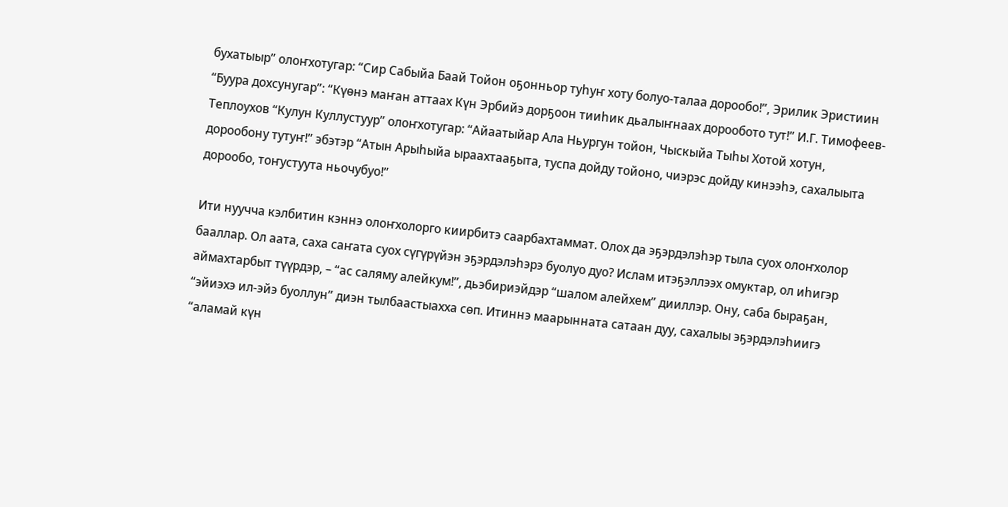бухатыыр” олоҥхотугар: “Сир Сабыйа Баай Тойон оҕонньор туһуҥ хоту болуо-талаа дорообо!”, Эрилик Эристиин “Буура дохсунугар”: “Күөнэ маҥан аттаах Күн Эрбийэ дорҕоон тииһик дьалыҥнаах дорообото тут!” И.Г. Тимофеев-Теплоухов “Кулун Куллустуур” олоҥхотугар: “Айаатыйар Ала Ньургун тойон, Чыскыйа Тыһы Хотой хотун, дорообону тутуҥ!” эбэтэр “Атын Арыһыйа ыраахтааҕыта, туспа дойду тойоно, чиэрэс дойду кинээһэ, сахалыыта дорообо, тоҥустуута ньочубуо!”

Ити нуучча кэлбитин кэннэ олоҥхолорго киирбитэ саарбахтаммат. Олох да эҕэрдэлэһэр тыла суох олоҥхолор бааллар. Ол аата, саха саҥата суох сүгүрүйэн эҕэрдэлэһэрэ буолуо дуо? Ислам итэҕэллээх омуктар, ол иһигэр аймахтарбыт түүрдэр, – “ас саляму алейкум!”, дьэбириэйдэр “шалом алейхем” дииллэр. Ону, саба быраҕан, “эйиэхэ ил-эйэ буоллун” диэн тылбаастыахха сөп. Итиннэ маарынната сатаан дуу, сахалыы эҕэрдэлэһиигэ “аламай күн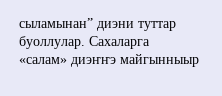сыламынан” диэни туттар буоллулар. Сахаларга «салам» диэҥҥэ майгынныыр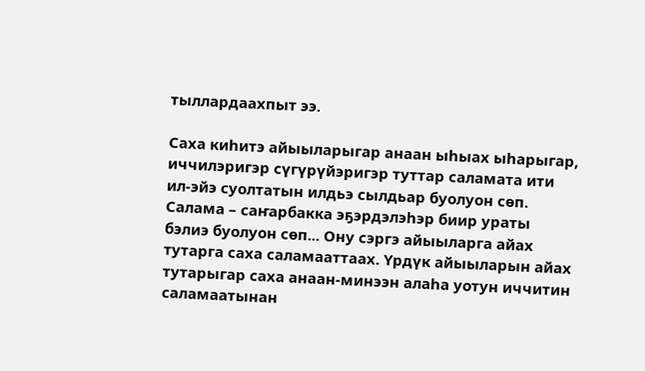тыллардаахпыт ээ.

Саха киһитэ айыыларыгар анаан ыһыах ыһарыгар, иччилэригэр сүгүрүйэригэр туттар саламата ити ил-эйэ суолтатын илдьэ сылдьар буолуон сөп. Салама – саҥарбакка эҕэрдэлэһэр биир ураты бэлиэ буолуон сөп... Ону сэргэ айыыларга айах тутарга саха саламааттаах. Үрдүк айыыларын айах тутарыгар саха анаан-минээн алаһа уотун иччитин саламаатынан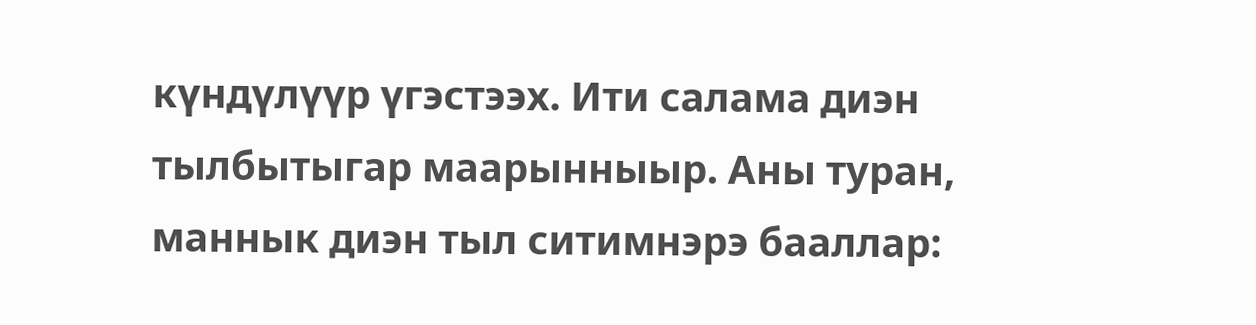күндүлүүр үгэстээх. Ити салама диэн тылбытыгар маарынныыр. Аны туран, маннык диэн тыл ситимнэрэ бааллар: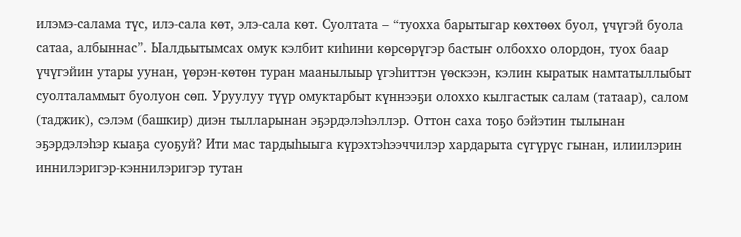илэмэ-салама түс, илэ-сала көт, элэ-сала көт. Суолтата – “туохха барытыгар көхтөөх буол, үчүгэй буола сатаа, албыннас”. Ыалдьытымсах омук кэлбит киһини көрсөрүгэр бастыҥ олбоххо олордон, туох баар үчүгэйин утары уунан, үөрэн-көтөн туран маанылыыр үгэһиттэн үөскээн, кэлин кыратык намтатыллыбыт суолталаммыт буолуон сөп. Уруулуу түүр омуктарбыт күннээҕи олоххо кылгастык салам (татаар), салом (таджик), сэлэм (башкир) диэн тылларынан эҕэрдэлэһэллэр. Оттон саха тоҕо бэйэтин тылынан эҕэрдэлэһэр кыаҕа суоҕуй? Ити мас тардыһыыга күрэхтэһээччилэр хардарыта сүгүрүс гынан, илиилэрин иннилэригэр-кэннилэригэр тутан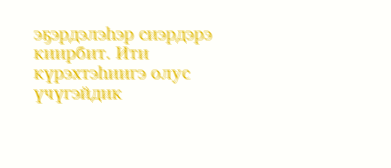эҕэрдэлэһэр сиэрдэрэ киирбит. Ити күрэхтэһиигэ олус үчүгэйдик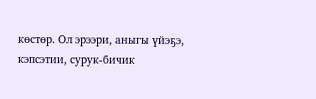көстөр. Ол эрээри, аныгы үйэҕэ, кэпсэтии, сурук-бичик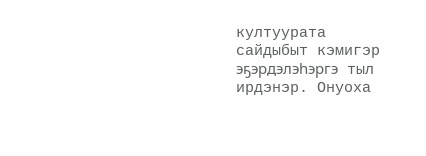култуурата сайдыбыт кэмигэр эҕэрдэлэһэргэ тыл ирдэнэр. Онуоха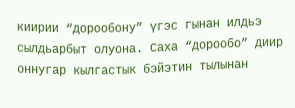киирии “дорообону” үгэс гынан илдьэ сылдьарбыт олуона. Саха “дорообо” диир оннугар кылгастык бэйэтин тылынан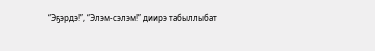“Эҕэрдэ!”, “Элэм-сэлэм!” диирэ табыллыбат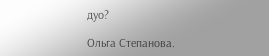дуо?

Ольга Степанова.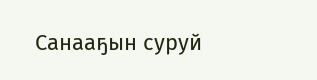Санааҕын суруй